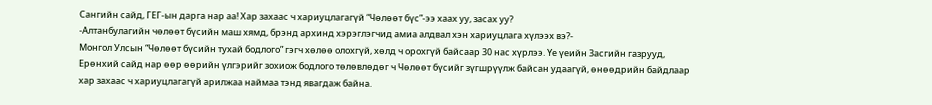Сангийн сайд, ГЕГ-ын дарга нар аа! Хар захаас ч хариуцлагагүй “Чөлөөт бүс”-ээ хаах уу, засах уу?
-Алтанбулагийн чөлөөт бүсийн маш хямд, брэнд архинд хэрэглэгчид амиа алдвал хэн хариуцлага хүлээх вэ?-
Монгол Улсын “Чөлөөт бүсийн тухай бодлого” гэгч хөлөө олохгүй, хөлд ч орохгүй байсаар 30 нас хүрлээ. Үе үеийн Засгийн газрууд, Ерөнхий сайд нар өөр өөрийн үлгэрийг зохиож бодлого төлөвлөдөг ч Чөлөөт бүсийг зүгшрүүлж байсан удаагүй, өнөөдрийн байдлаар хар захаас ч хариуцлагагүй арилжаа наймаа тэнд явагдаж байна.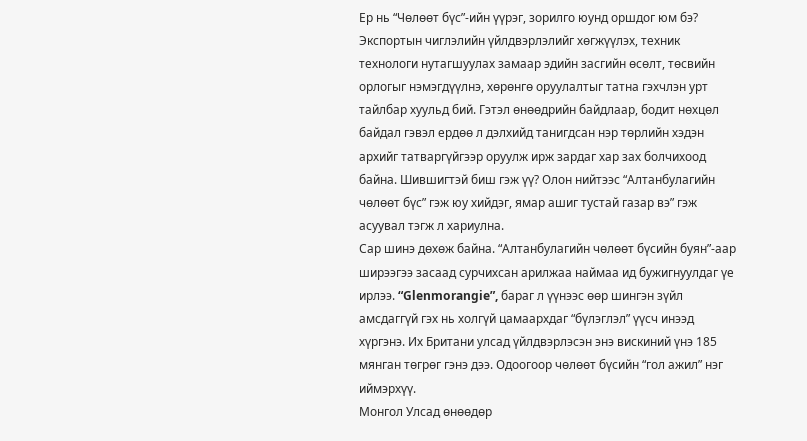Ер нь “Чөлөөт бүс”-ийн үүрэг, зорилго юунд оршдог юм бэ? Экспортын чиглэлийн үйлдвэрлэлийг хөгжүүлэх, техник технологи нутагшуулах замаар эдийн засгийн өсөлт, төсвийн орлогыг нэмэгдүүлнэ, хөрөнгө оруулалтыг татна гэхчлэн урт тайлбар хуульд бий. Гэтэл өнөөдрийн байдлаар, бодит нөхцөл байдал гэвэл ердөө л дэлхийд танигдсан нэр төрлийн хэдэн архийг татваргүйгээр оруулж ирж зардаг хар зах болчихоод байна. Шившигтэй биш гэж үү? Олон нийтээс “Алтанбулагийн чөлөөт бүс” гэж юу хийдэг, ямар ашиг тустай газар вэ” гэж асуувал тэгж л хариулна.
Сар шинэ дөхөж байна. “Алтанбулагийн чөлөөт бүсийн буян”-аар ширээгээ засаад сурчихсан арилжаа наймаа ид бужигнуулдаг үе ирлээ. “Glenmorangie”, бараг л үүнээс өөр шингэн зүйл амсдаггүй гэх нь холгүй цамаархдаг “бүлэглэл” үүсч инээд хүргэнэ. Их Британи улсад үйлдвэрлэсэн энэ вискиний үнэ 185 мянган төгрөг гэнэ дээ. Одоогоор чөлөөт бүсийн “гол ажил” нэг иймэрхүү.
Монгол Улсад өнөөдөр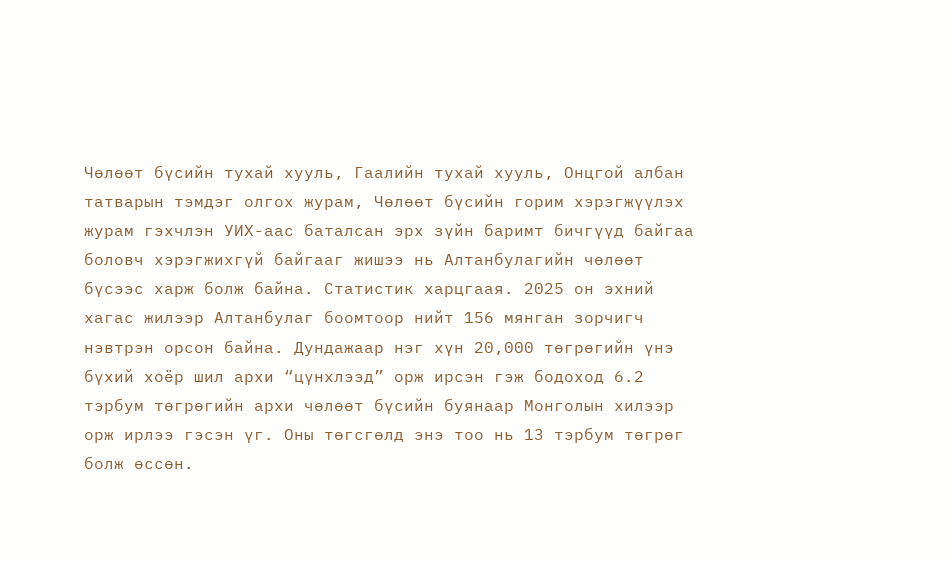Чөлөөт бүсийн тухай хууль, Гаалийн тухай хууль, Онцгой албан татварын тэмдэг олгох журам, Чөлөөт бүсийн горим хэрэгжүүлэх журам гэхчлэн УИХ-аас баталсан эрх зүйн баримт бичгүүд байгаа боловч хэрэгжихгүй байгааг жишээ нь Алтанбулагийн чөлөөт бүсээс харж болж байна. Статистик харцгаая. 2025 он эхний хагас жилээр Алтанбулаг боомтоор нийт 156 мянган зорчигч нэвтрэн орсон байна. Дундажаар нэг хүн 20,000 төгрөгийн үнэ бүхий хоёр шил архи “цүнхлээд” орж ирсэн гэж бодоход 6.2 тэрбум төгрөгийн архи чөлөөт бүсийн буянаар Монголын хилээр орж ирлээ гэсэн үг. Оны төгсгөлд энэ тоо нь 13 тэрбум төгрөг болж өссөн.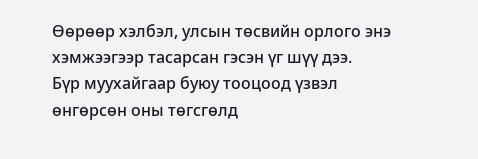Өөрөөр хэлбэл, улсын төсвийн орлого энэ хэмжээгээр тасарсан гэсэн үг шүү дээ.
Бүр муухайгаар буюу тооцоод үзвэл өнгөрсөн оны төгсгөлд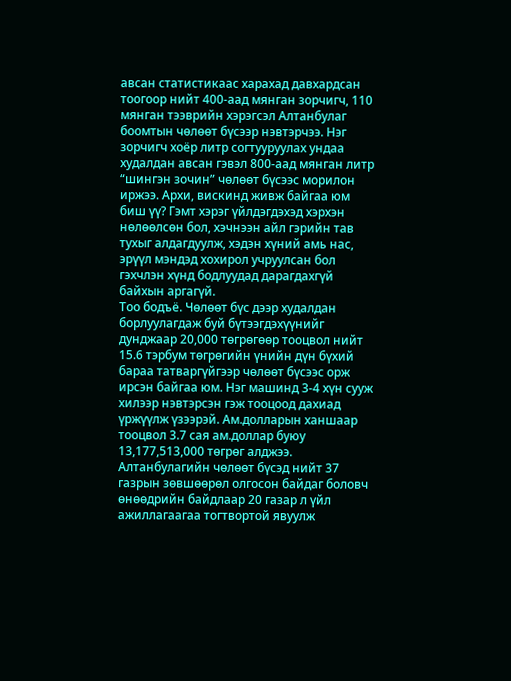авсан статистикаас харахад давхардсан тоогоор нийт 400-аад мянган зорчигч, 110 мянган тээврийн хэрэгсэл Алтанбулаг боомтын чөлөөт бүсээр нэвтэрчээ. Нэг зорчигч хоёр литр согтууруулах ундаа худалдан авсан гэвэл 800-аад мянган литр “шингэн зочин” чөлөөт бүсээс морилон иржээ. Архи, вискинд живж байгаа юм биш үү? Гэмт хэрэг үйлдэгдэхэд хэрхэн нөлөөлсөн бол, хэчнээн айл гэрийн тав тухыг алдагдуулж, хэдэн хүний амь нас, эрүүл мэндэд хохирол учруулсан бол гэхчлэн хүнд бодлуудад дарагдахгүй байхын аргагүй.
Тоо бодъё. Чөлөөт бүс дээр худалдан борлуулагдаж буй бүтээгдэхүүнийг дунджаар 20,000 төгрөгөөр тооцвол нийт 15.6 тэрбум төгрөгийн үнийн дүн бүхий бараа татваргүйгээр чөлөөт бүсээс орж ирсэн байгаа юм. Нэг машинд 3-4 хүн сууж хилээр нэвтэрсэн гэж тооцоод дахиад үржүүлж үзээрэй. Ам.долларын ханшаар тооцвол 3.7 сая ам.доллар буюу 13,177,513,000 төгрөг алджээ. Алтанбулагийн чөлөөт бүсэд нийт 37 газрын зөвшөөрөл олгосон байдаг боловч өнөөдрийн байдлаар 20 газар л үйл ажиллагаагаа тогтвортой явуулж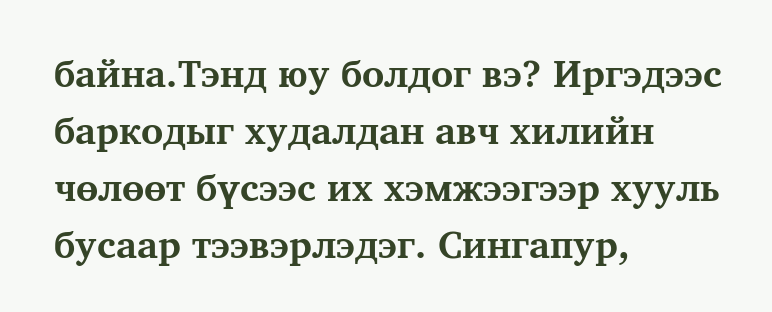байна.Тэнд юу болдог вэ? Иргэдээс баркодыг худалдан авч хилийн чөлөөт бүсээс их хэмжээгээр хууль бусаар тээвэрлэдэг. Сингапур,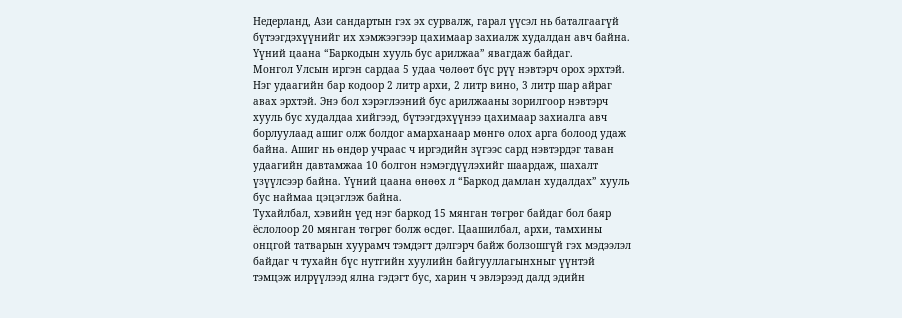Недерланд, Ази сандартын гэх эх сурвалж, гарал үүсэл нь баталгаагүй бүтээгдэхүүнийг их хэмжээгээр цахимаар захиалж худалдан авч байна. Үүний цаана “Баркодын хууль бус арилжаа” явагдаж байдаг.
Монгол Улсын иргэн сардаа 5 удаа чөлөөт бүс рүү нэвтэрч орох эрхтэй. Нэг удаагийн бар кодоор 2 литр архи, 2 литр вино, 3 литр шар айраг авах эрхтэй. Энэ бол хэрэглээний бус арилжааны зорилгоор нэвтэрч хууль бус худалдаа хийгээд, бүтээгдэхүүнээ цахимаар захиалга авч борлуулаад ашиг олж болдог амарханаар мөнгө олох арга болоод удаж байна. Ашиг нь өндөр учраас ч иргэдийн зүгээс сард нэвтэрдэг таван удаагийн давтамжаа 10 болгон нэмэгдүүлэхийг шаардаж, шахалт үзүүлсээр байна. Үүний цаана өнөөх л “Баркод дамлан худалдах” хууль бус наймаа цэцэглэж байна.
Тухайлбал, хэвийн үед нэг баркод 15 мянган төгрөг байдаг бол баяр ёслолоор 20 мянган төгрөг болж өсдөг. Цаашилбал, архи, тамхины онцгой татварын хуурамч тэмдэгт дэлгэрч байж болзошгүй гэх мэдээлэл байдаг ч тухайн бүс нутгийн хуулийн байгууллагынхныг үүнтэй тэмцэж илрүүлээд ялна гэдэгт бус, харин ч эвлэрээд далд эдийн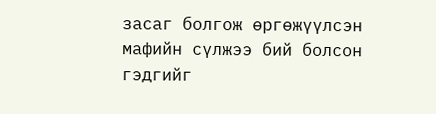засаг болгож өргөжүүлсэн мафийн сүлжээ бий болсон гэдгийг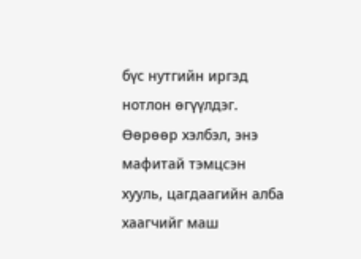бүс нутгийн иргэд нотлон өгүүлдэг.
Өөрөөр хэлбэл, энэ мафитай тэмцсэн хууль, цагдаагийн алба хаагчийг маш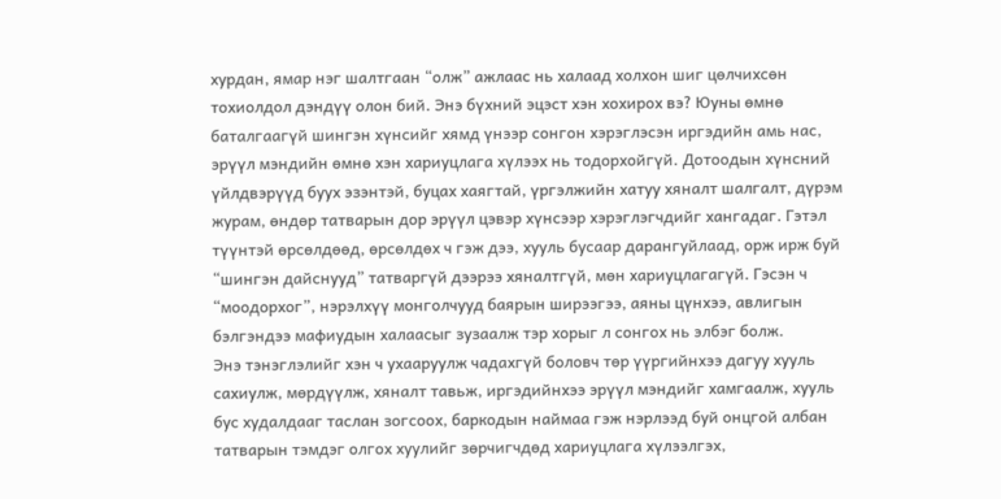хурдан, ямар нэг шалтгаан “олж” ажлаас нь халаад холхон шиг цөлчихсөн тохиолдол дэндүү олон бий. Энэ бүхний эцэст хэн хохирох вэ? Юуны өмнө баталгаагүй шингэн хүнсийг хямд үнээр сонгон хэрэглэсэн иргэдийн амь нас, эрүүл мэндийн өмнө хэн хариуцлага хүлээх нь тодорхойгүй. Дотоодын хүнсний үйлдвэрүүд буух эзэнтэй, буцах хаягтай, үргэлжийн хатуу хяналт шалгалт, дүрэм журам, өндөр татварын дор эрүүл цэвэр хүнсээр хэрэглэгчдийг хангадаг. Гэтэл түүнтэй өрсөлдөөд, өрсөлдөх ч гэж дээ, хууль бусаар дарангуйлаад, орж ирж буй “шингэн дайснууд” татваргүй дээрээ хяналтгүй, мөн хариуцлагагүй. Гэсэн ч “моодорхог”, нэрэлхүү монголчууд баярын ширээгээ, аяны цүнхээ, авлигын бэлгэндээ мафиудын халаасыг зузаалж тэр хорыг л сонгох нь элбэг болж.
Энэ тэнэглэлийг хэн ч ухааруулж чадахгүй боловч төр үүргийнхээ дагуу хууль сахиулж, мөрдүүлж, хяналт тавьж, иргэдийнхээ эрүүл мэндийг хамгаалж, хууль бус худалдааг таслан зогсоох, баркодын наймаа гэж нэрлээд буй онцгой албан татварын тэмдэг олгох хуулийг зөрчигчдөд хариуцлага хүлээлгэх,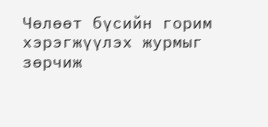Чөлөөт бүсийн горим хэрэгжүүлэх журмыг зөрчиж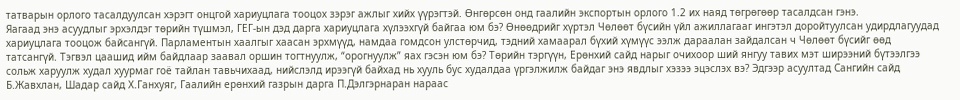татварын орлого тасалдуулсан хэрэгт онцгой хариуцлага тооцох зэрэг ажлыг хийх үүрэгтэй. Өнгөрсөн онд гаалийн экспортын орлого 1.2 их наяд төгрөгөөр тасалдсан гэнэ.
Яагаад энэ асуудлыг эрхэлдэг төрийн түшмэл, ГЕГ-ын дэд дарга хариуцлага хүлээхгүй байгаа юм бэ? Өнөөдрийг хүртэл Чөлөөт бүсийн үйл ажиллагааг ингэтэл доройтуулсан удирдлагуудад хариуцлага тооцож байсангүй. Парламентын хаалгыг хаасан эрхмүүд, намдаа гомдсон улстөрчид, тэдний хамаарал бүхий хүмүүс ээлж дараалан зайдалсан ч Чөлөөт бүсийг өөд татсангүй. Тэгвэл цаашид ийм байдлаар заавал оршин тогтнуулж, “орогнуулж” яах гэсэн юм бэ? Төрийн тэргүүн, Ерөнхий сайд нарыг очихоор ший янгуу тавих мэт ширээний бүтээлгээ сольж харуулж худал хуурмаг гоё тайлан тавьчихаад, нийслэлд ирээгүй байхад нь хууль бус худалдаа үргэлжилж байдаг энэ явдлыг хэзээ эцэслэх вэ? Эдгээр асуултад Сангийн сайд Б.Жавхлан, Шадар сайд Х.Ганхуяг, Гаалийн ерөнхий газрын дарга П.Дэлгэрнаран нараас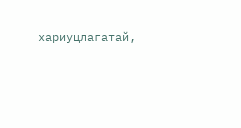хариуцлагатай,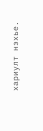хариулт нэхье.